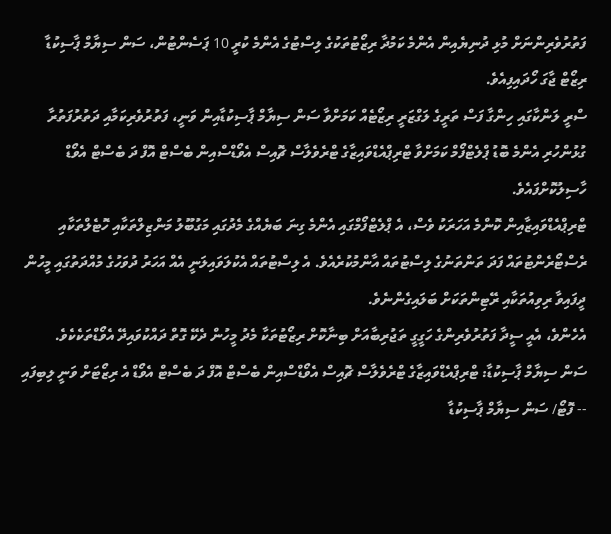ފަތުރުވެރިންނަށް މުޅި ދުނިޔެއިން އެންމެ ކަމުދާ ރިޒޯޓުތަކުގެ ލިސްޓުގެ އެންމެ ކުރީ 10 ޕަސެންޓުން، ސަން ސިޔާމް ޕާސިކުޑާ ރިޒޯޓް ޖާގަ ހޯދައިފިއެވެ.
ސްރީ ލަންކާގައި ހިންގާ ފަސް ތަރީގެ ލަގްޒަރީ ރިޒޯޓެއް ކަމަށްވާ ސަން ސިޔާމް ޕާސިކުޑާއިން ވަނީ، ފަތުރުވެރިކަމާއި ދަތުރުފަތުރާ ގުޅުންހުރި އެންމެ ބޮޑު ޕްލެޓްފޯމް ކަމަށްވާ ޓްރިޕްއެޑްވައިޒާގެ ޓްރެވެލާސް ޗޮއިސް އެވޯޑްސްއިން ބެސްޓް އޮފް ދަ ބެސްޓް އެވޯޑް ހާސިލުކޮށްފައެވެ.
ޓްރިޕްއެޑްވައިޒާއިން ކޮންމެ އަހަރަކު ވެސް، އެ ޕްލެޓްފޯމްގައި އެންމެ ގިނަ ބަޔެއްގެ މެދުގައި މަގުބޫލު މަންޒިލްތަކާއި ހޮޓެލްތަކާއި ރެސްޓޯރެންޓުތައް ފަދަ ތަންތަނުގެ ލިސްޓުތައް އާންމުކުރެއެވެ. އެ ލިސްޓުތައް އެކުލަވައިލަނީ އެއް އަހަރު ދުވަހުގެ މުއްދަތުގައި މީހުން ދީފައިވާ ރިވިއުތަކާއި ރޭޓިންތަކަށް ބަލައިގެންނެވެ.
އެހެންވެ، އެއީ ސީދާ ފަތުރުވެރިންގެ ހަގީގީ ތަޖުރިބާއަށް ބިނާކޮށް ރިޒޯޓުތަކާ މެދު މީހުން ދެކޭ ގޮތް ދައްކުވައިދޭ އެވޯޑްތަކެކެވެ.
ސަން ސިޔާމް ޕާސިކުޑާ: ޓްރިޕްއެޑްވައިޒާގެ ޓްރެވެލާސް ޗޮއިސް އެވޯޑްސްއިން ބެސްޓް އޮފް ދަ ބެސްޓް އެވޯޑް އެ ރިޒޯޓަށް ވަނީ ލިބިފައި -- ފޮޓޯ/ ސަން ސިޔާމް ޕާސިކުޑާ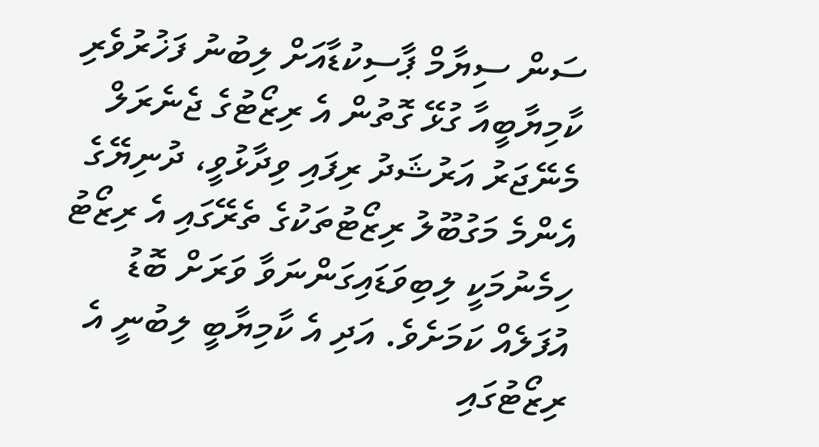ސަން ސިޔާމް ޕާސިކުޑާއަށް ލިބުނު ފަޚުރުވެރި ކާމިޔާބީއާ ގުޅޭ ގޮތުން އެ ރިޒޯޓުގެ ޖެނެރަލް މެނޭޖަރު އަރުޝަދު ރިފައި ވިދާޅުވީ، ދުނިޔޭގެ އެންމެ މަގުބޫލު ރިޒޯޓުތަކުގެ ތެރޭގައި އެ ރިޒޯޓު ހިމެނުމަކީ ލިބިވަޑައިގަންނަވާ ވަރަށް ބޮޑު އުފަލެއް ކަމަށެވެ. އަދި އެ ކާމިޔާބީ ލިބުނީ އެ ރިޒޯޓުގައި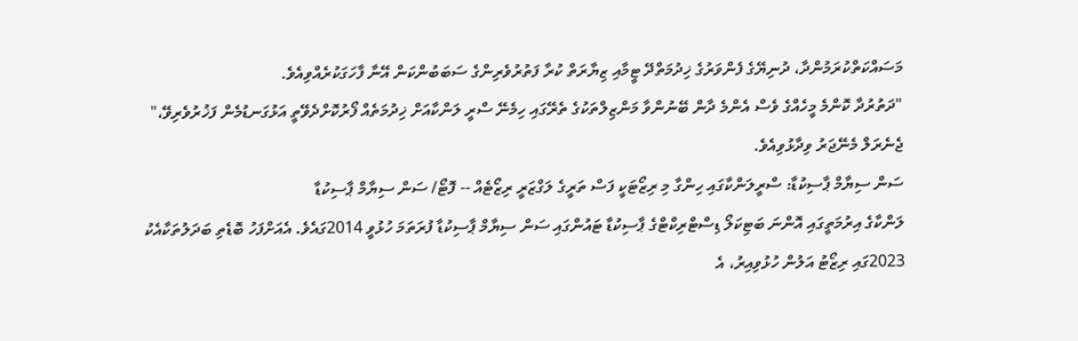މަސައްކަތްކުރަމުންދާ، ދުނިޔޭގެ ފެންވަރުގެ ޚިދުމަތްދޭ ޓީމާއި ޒިޔާރަތް ކުރާ ފަތުރުވެރިންގެ ސަބަބުންކަން އޭނާ ފާހަގަކުރެއްވިއެވެ.
"ދަތުރުދާ ކޮންމެ މީހެއްގެ ވެސް އެންމެ ދާން ބޭނުންވާ މަންޒިލްތަކުގެ ތެރޭގައި ހިމެނޭ ސްރީ ލަންކާއަށް ޚިދުމަތެއް ފޯރުކޮށްދެވޭތީ އަޅުގަނޑުމެން ފަޚުރުވެރިވޭ،" ޖެނެރަލް މެނޭޖަރު ވިދާޅުވިއެވެ.
ސަން ސިޔާމް ޕާސިކުޑާ: ސްރީލަންކާގައި ހިންގާ މި ރިޒޯޓަކީ ފަސް ތަރީގެ ލަގްޒަރީ ރިޒޯޓެއް -- ފޮޓޯ/ ސަން ސިޔާމް ޕާސިކުޑާ
ލަންކާގެ އިރުމަތީގައި އޮންނަ ބަޓިކަލޯ ޑިސްޓްރިކްޓްގެ ޕާސިކުޑާ ޓައުންގައި ސަން ސިޔާމް ޕާސިކުޑާ ފުރަތަމަ ހުޅުވީ 2014ގައެވެ. އެއަށްފަހު ބޮޑެތި ބަދަލުތަކާއެކު 2023ގައި ރިޒޯޓު އަލުން ހުޅުވިއިރު، އެ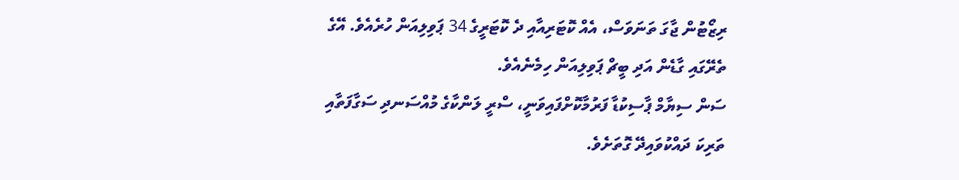ރިޒޯޓުން ޖާގަ ތަނަވަސް، އެއް ކޮޓަރިއާއި ދެ ކޮޓަރީގެ 34 ޕަވިލިއަން ހުރެއެވެ. އޭގެ ތެރޭގައި ގާޑެން އަދި ބީޗް ޕަވިލިއަން ހިމެނެއެވެ.
ސަން ސިޔާމް ޕާސިކުޑާ ފަރުމާކޮށްފައިވަނީ، ސްރީ ލަންކާގެ މުއްސަނދި ސަގާފަތާއި ތަރިކަ ދައްކުވައިދޭ ގޮތަށެވެ.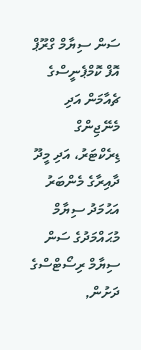ސަން ސިޔާމް ގްރޫޕް އޮފް ކޮމްޕެނީސްގެ ޗެއާމަން އަދި މެނޭޖިންގް ޑިރެކްޓަރު، އަދި މީދޫ ދާއިރާގެ މެންބަރު އަޙުމަދު ސިޔާމް މުޙައްމަދުގެ ސަން ސިޔާމް ރިސޯޓްސްގެ ދަށުން,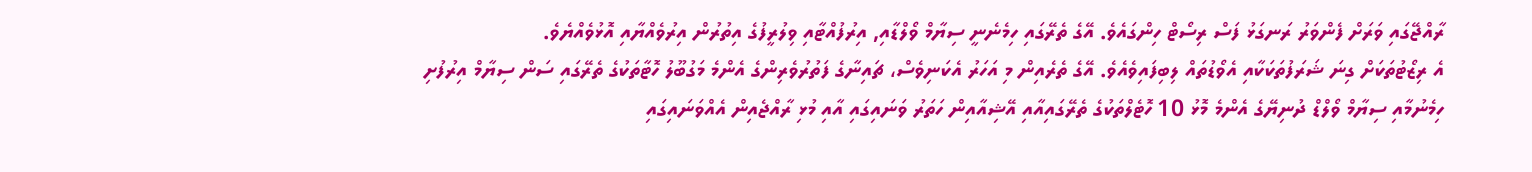ރާއްޖޭގައި ވަރަށް ފެންވަރު ރަނގަޅު ފަސް ރިސޯޓް ހިންގައެވެ. އޭގެ ތެރޭގައި ހިމެނެނީ ސިޔާމް ވޯލްޑާއި, އިރުފުއްޓާއި ވިލުރީފުގެ އިތުރުން އިރުވެއްޔާއި އޮޅުވެއްޔެވެ.
އެ ރިޒޯޓުތަކަށް ގިނަ ޝަރަފުތަކަކާއި އެވޯޑުތައް ލިބިފައިވެއެވެ. އޭގެ ތެރެއިން މި އަހަރު އެކަނިވެސް، ޗައިނާގެ ފަތުރުވެރިންގެ އެންމެ މަގުބޫލު ހޮޓާތަކުގެ ތެރޭގައި ސަން ސިޔާމް އިރުފުށި ހިމެނުމާއި ސިޔާމް ވޯލްޑް ދުނިޔޭގެ އެންމެ މޮޅު 10 ހޮޓެލްތަކުގެ ތެރޭގައިއާއި އޭޝިއާއިން ހަތަރު ވަނައިގައި އާއި މުޅި ރާއްޖެއިން އެއްވަނައިގައި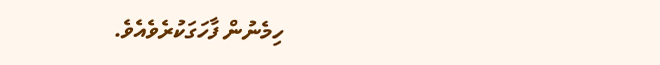ހިމެނުން ފާހަގަކުރެވެއެވެ.